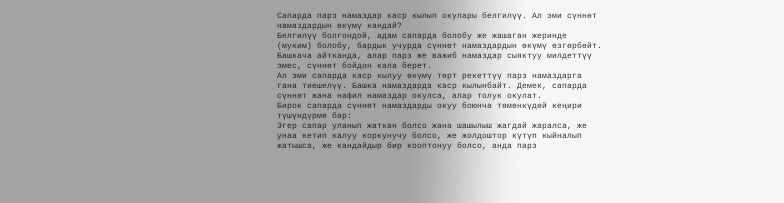Сапарда парз намаздар каср кылып окулары белгилүү. Ал эми сүннөт намаздардын өкүмү кандай?
Белгилүү болгондой, адам сапарда болобу же жашаган жеринде (муким) болобу, бардык учурда сүннөт намаздардын өкүмү өзгөрбөйт. Башкача айтканда, алар парз же важиб намаздар сыяктуу милдеттүү эмес, сүннөт бойдон кала берет.
Ал эми сапарда каср кылуу өкүмү төрт рекеттүү парз намаздарга гана тиешелүү. Башка намаздарда каср кылынбайт. Демек, сапарда сүннөт жана нафил намаздар окулса, алар толук окулат.
Бирок сапарда сүннөт намаздарды окуу боюнча төмөнкүдөй кеңири түшүндүрмө бар:
Эгер сапар уланып жаткан болсо жана шашылыш жагдай жаралса, же унаа кетип калуу коркунучу болсо, же жолдоштор күтүп кыйналып жатышса, же кандайдыр бир кооптонуу болсо, анда парз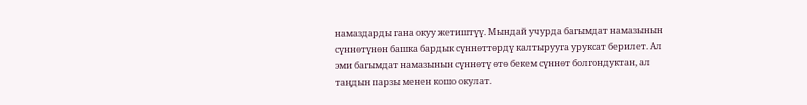намаздарды гана окуу жетиштүү. Мындай учурда багымдат намазынын сүннөтүнөн башка бардык сүннөттөрдү калтырууга уруксат берилет. Ал эми багымдат намазынын сүннөтү өтө бекем сүннөт болгондуктан, ал таңдын парзы менен кошо окулат.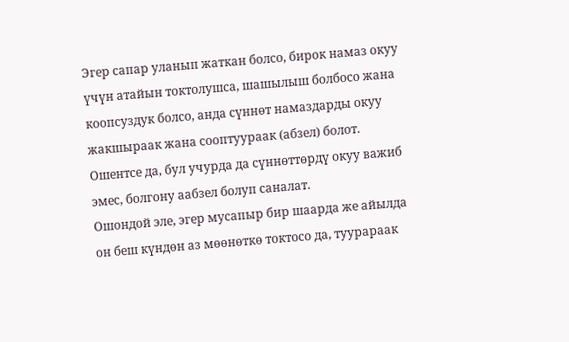Эгер сапар уланып жаткан болсо, бирок намаз окуу үчүн атайын токтолушса, шашылыш болбосо жана коопсуздук болсо, анда сүннөт намаздарды окуу жакшыраак жана сооптуураак (абзел) болот. Ошентсе да, бул учурда да сүннөттөрдү окуу важиб эмес, болгону аабзел болуп саналат.
Ошондой эле, эгер мусапыр бир шаарда же айылда он беш күндөн аз мөөнөткө токтосо да, туурараак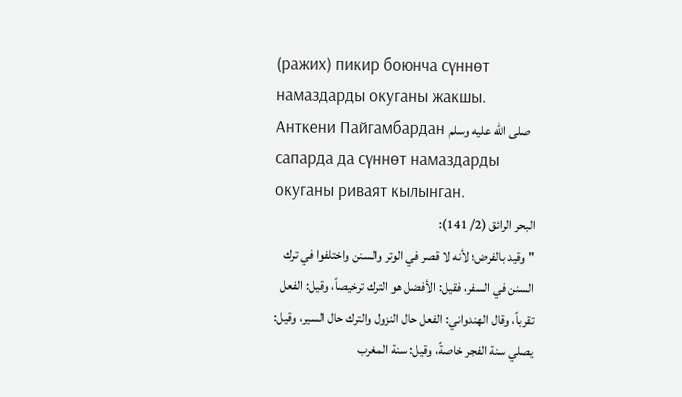(ражих) пикир боюнча сүннөт намаздарды окуганы жакшы. Анткени Пайгамбардан صلى الله عليه وسلم сапарда да сүннөт намаздарды окуганы риваят кылынган.
البحر الرائق (2/ 141):
" وقيد بالفرض؛ لأنه لا قصر في الوتر والسنن واختلفوا في ترك السنن في السفر، فقيل: الأفضل هو الترك ترخيصاً، وقيل: الفعل تقرباً، وقال الهندواني: الفعل حال النزول والترك حال السير، وقيل: يصلي سنة الفجر خاصةً، وقيل: سنة المغرب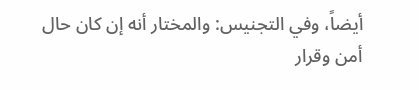أيضاً، وفي التجنيس: والمختار أنه إن كان حال أمن وقرار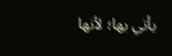يأتي بها؛ لأنها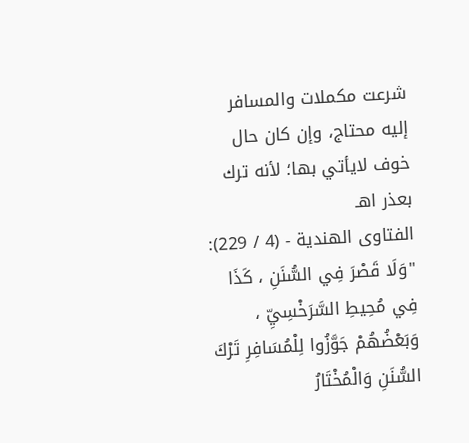شرعت مكملات والمسافر إليه محتاج، وإن كان حال خوف لايأتي بها؛ لأنه ترك بعذر اهـ
الفتاوى الهندية - (4 / 229):
"وَلَا قَصْرَ فِي السُّنَنِ ، كَذَا فِي مُحِيطِ السَّرَخْسِيِّ ، وَبَعْضُهُمْ جَوَّزُوا لِلْمُسَافِرِ تَرْكَ السُّنَنِ وَالْمُخْتَارُ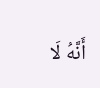أَنَّهُ لَا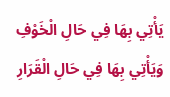يَأْتِي بِهَا فِي حَالِ الْخَوْفِ وَيَأْتِي بِهَا فِي حَالِ الْقَرَارِ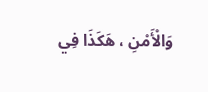وَالْأَمْنِ ، هَكَذَا فِي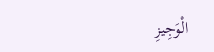الْوَجِيزِ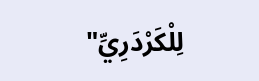لِلْكَرْدَرِيِّ"